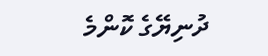ދުނިޔޭގެ ކޮންމެ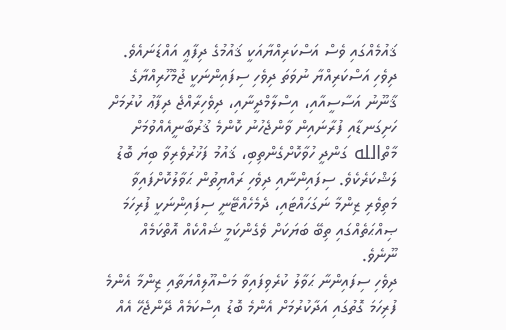ޤައުމެއްގައި ވެސް އަސްކަރިއްޔާއަކީ ޤައުމުގެ ދިފާޢީ އައްޑަނައެވެ. ދިވެހި އަސްކަރިއްޔާ ނުވަތަ ދިވެހި ސިފައިންނަކީ ޖުމްހޫރިއްޔާގެ ޤާނޫނު އަސާސީއާއި، އިސްލާމްދީނާއި، ދިވެހިރާއްޖެ ދިފާޢު ކުރުމަށް ހަށިގަނޑާއި ފުރާނައިން ވާންޖެހުނު ކޮންމެ ޤުރުބާނީއެއްވުމަށް މާތްالله ގަންދީ ހުވާކޮށްގެންތިބި، ޤައުމު ފަޚުރުވެރިވާ ބިޔަ ބޮޑު ލަޝްކަރެކެވެ. ސިފައިންނާއި ދިވެހި ރައްޔިތުން ޙަވާލުކޮށްފައިވާ މަތިވެރި ޒިންމާ ނަގަހައްޓައި، ދެމެހެއްޓޭނީ ސިފައިންނަކީ ފުރިހަމަ ޞިއްޙަތެއްގައި ތިބޭ ބަޔަކަށް ވެގެންކަމީ ޝައްކެއް އޮތްކަމެއް ނޫނެވެ.
ދިވެހި ސިފައިންނާ ޙަވާލު ކުރެވިފައިވާ މަސްއޫލިއްޔަތާއި ޒިންމާ އެންމެ ފުރިހަމަ ގޮތުގައި އަދާކުރުމަށް އެންމެ ބޮޑު އިސްކަމެއް ދޭންޖެހޭ އެއް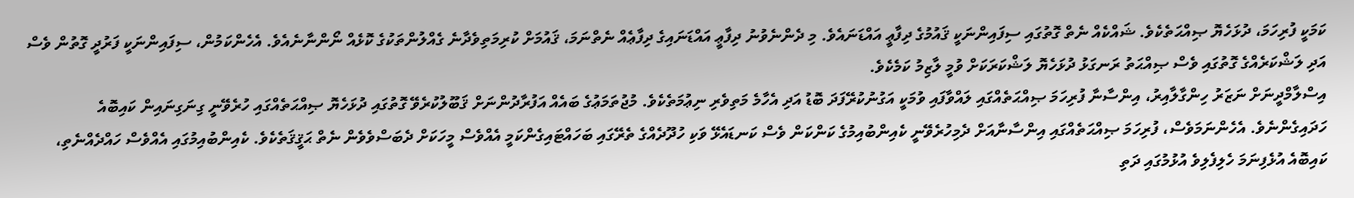ކަމަކީ ފުރިހަމަ، ދުޅަހެޔޮ ޞިއްޙަތެކެވެ. ޝައްކެއް ނެތް ގޮތުގައި ސިފައިންނަކީ ޤައުމުގެ ދިފާޢީ އައްޑަނައެވެ. މި ދެންނެވުނު ދިފާޢީ އައްޑަނައިގެ ދިފާޢެއް ނެތްނަމަ، ޤައުމަށް ކުރިމަތިވެދާނެ ގެއްލުންތަކުގެ ކޮޅެއް ނޯންނާނެއެވެ. އެހެންކަމުން، ސިފައިންނަކީ ފަރުދީ ގޮތުން ވެސް އަދި ލަޝްކަރެއްގެ ގޮތުގައި ވެސް ޞިއްޙަތު ރަނގަޅު ދުޅަހެޔޮ ލަޝްކަރަކަށް ވުމީ ލާޒިމު ކަމެކެވެ.
އިސްލާމްދީނަށް ނަޒަރު ހިންގާލާއިރު، އިންސާނާ ފުރިހަމަ ޞިއްޙަތެއްގައި ލައްވާފައި ވުމަކީ އަގުނުކުރޭފަދަ ބޮޑު އަދި އެހާމެ މަތިވެރި ނިޢުމަތެކެވެ. މުޖުތަމަޢުގެ ބައެއް އަފުރާދުންނަށް ޤަބޫލުކުރެވޭ ގޮތުގައި ދުޅަހެޔޮ ޞިއްޙަތެއްގައި ހުރެވޭނީ ގިނަގިނައިން ކައިބޮއެ ހަދައިގެންނެވެ. އެހެންނަމަވެސް، ފުރިހަމަ ޞިއްޙަތެއްގައި އިންސާނާއަށް ދެމިހުރެވޭނީ ކެއިންބުއިމުގެ ކަންކަން ވެސް ކަނޑައެޅޭ ވަކި ހުދޫދެއްގެ ތެރޭގައި ބަހައްޓައިގެންކަމީ އެއްވެސް މީހަކަށް ދެބަސްވެވެން ނެތް ޙަޤީޤަތެކެވެ. ކެއިންބުއިމުގައި އެއްވެސް ހައްދެއްނެތި، ކައިބޮއެ އުޅެފިނަމަ ހެލިފެލިވެ އުޅުމުގައި ދަތި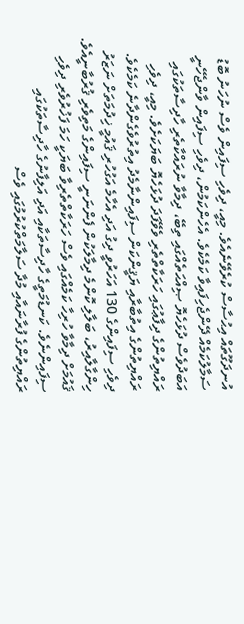އުނދަގޫތައް އިޙުސާސް ކުރެވޭނެއެވެ. މިއީ، ދިވެހި ސިފައިން ވެސް ނުހަނު ބޮޑު ސަމާލުކަމެއް ދޭންޖެހިފައިވާ ކަމެކެވެ. އެހެންކަމުން، ދިވެހި ސިފައިން ވާންޖެހޭނީ އަބަދުވެސް ދުޅަހެޔޮ ޞިއްޙަތެއްގައި ތިބޭ، ދިމާވާ ނުރައްކާތެރި ހާދިސާތަކުގައި ރައްޔިތުންގެ ދިފާޢުގައި ހަރަކާތްތެރި ވެވޭފަދަ ދުޅަހެޔޮ ބަޔަކަށެވެ. މިއީ، ދިވެހި ރައްޔިތުންގެ އިތުބާރާއި ޔަޤީންކަން ސިފައިންނާމެދު އިތުރުވެގެންދާނެ ކަމެކެވެ.
ދިވެހި ސިފައިންގެ 130 އަހަރުވީ ދިގު އަދި އެހާމެ އަގުހުރި ޤައުމީ ޚިދުމަތަށް ނަޒަރު ހިންގާލާއިރު، ބަލާލި ކޮންމެ ދިމާލަކުން ފެންނަނީ ސިފައިންގެ މަތިވެރި ޤުރުބާނީއެވެ. ޤައުމަށް ދިމާވާ ހުރިހާ ކަމެއްގައި ވެސް ހަރަކާތްތެރިވާ ބަޔަކީ ހަމަ ފަޚުރުވެރި ދިވެހި ސިފައިންނެވެ. ކަނޑުމަތީގެ ހާދިސާތަކާއި އަދި އަލިފާނުގެ ހާދިސާތަކުގައި ރައްޔިތުންގެ ފުރާނައާއި މުދާ ސަލާމަތްކުރުމުގައި ވެސް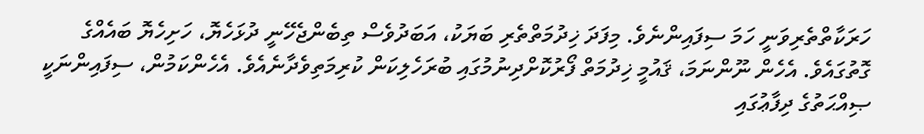ހަރަކާތްތެރިވަނީ ހަމަ ސިފައިންނެވެ. މިފަދަ ޚިދުމަތްތެރި ބަޔަކު، އަބަދުވެސް ތިބެންޖެހޭނީ ދުޅަހެޔޮ، ހަށިހެޔޮ ބައެއްގެ ގޮތުގައެވެ. އެހެން ނޫންނަމަ، ޤައުމީ ޚިދުމަތް ފޯރުކޮށްދިނުމުގައި ބުރަހެލިކަން ކުރިމަތިވެދާނެއެވެ. އެހެންކަމުން، ސިފައިންނަކީ ޞިއްޙަތުގެ ދިފާޢުގައި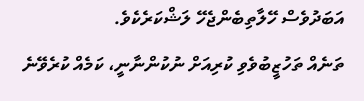އަބަދުވެސް ހޭލާތިބެންޖެހޭ ލަޝްކަރެކެވެ.
ތަނެއް ތަހުޒީބުވެވި ކުރިއަށް ނުކުންނާނީ، ކަމެއް ކުރެވޭނެ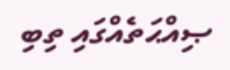ޞިއްޙަތެއްގައި ތިބި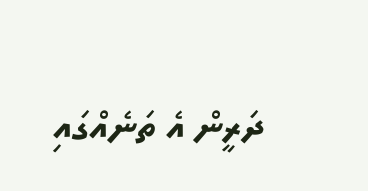ދަރީން އެ ތަނެއްގައި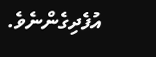އުފެދިގެންނެވެ.